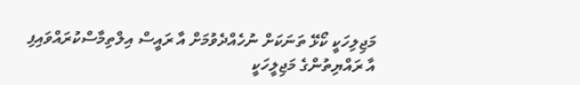މަޖިލިހަކީ ކޯޅޭ ތަނަކަށް ނުހެއްދެވުމަށް އާ ރައީސް އިލްތިމާސްކުރައްވައިފި
އާ ރައްޔިތުންގެ މަޖިލީހަކީ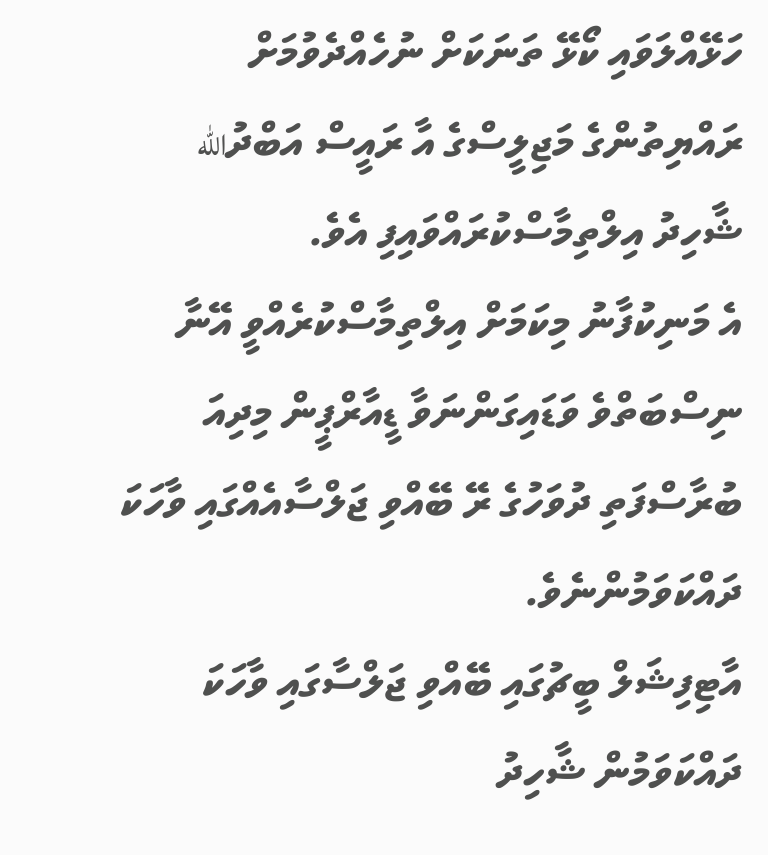ހަޅޭއްލަވައި ކޯޅޭ ތަނަކަށް ނުހެއްދެވުމަށް ރައްޔިތުންގެ މަޖިލީސްގެ އާ ރައީސް އަބްދުالله ޝާހިދު އިލްތިމާސްކުރައްވައިފި އެވެ.
އެ މަނިކުފާނު މިކަމަށް އިލްތިމާސްކުރެއްވީ އޭނާ ނިސްބަތްވެ ވަޑައިގަންނަވާ ޑީއާރްޕީން މިދިއަ ބުރާސްފަތި ދުވަހުގެ ރޭ ބޭއްވި ޖަލްސާއެއްގައި ވާހަކަ ދައްކަވަމުންނެވެ.
އާޓިފިޝަލް ބީޗުގައި ބޭއްވި ޖަލްސާގައި ވާހަކަ ދައްކަވަމުން ޝާހިދު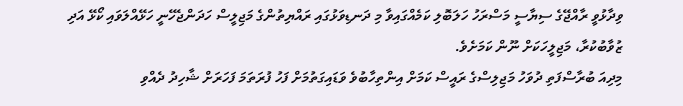ވިދާޅުވީ ރާއްޖޭގެ ސިޔާސީ މަސްރަހު ހަލަބޮލި ކަމެއްގައިވާ މި ދަނޑިވަޅުގައި ރައްޔިތުންގެ މަޖިލީސް ހަދަންޖެހޭނީ ހަޅޭއްލަވައި ކޯޅޭ އަދި ޒުވާބުކުރާ، މަޖިލީހަކަށް ނޫން ކަމަށެވެ.
މިދިއަ ބުރާސްފަތި ދުވަހު މަޖިލިސްގެ ރައީސް ކަމަށް އިންތިހާބުވެ ވަޑައިގަތުމަށް ފަހު ފުރަތަމަ ފަހަރަށް ޝާހިދު ދެއްވި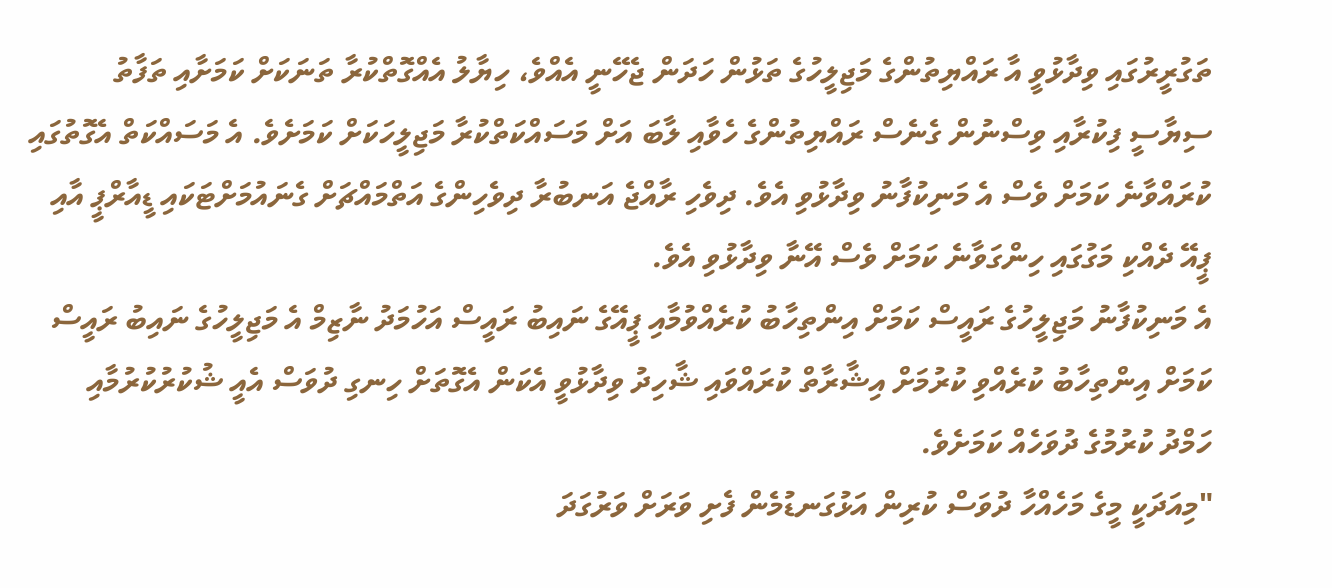ތަގުރީރުގައި ވިދާޅުވީ އާ ރައްޔިތުންގެ މަޖިލީހުގެ ތަޅުން ހަދަން ޖެހޭނީ އެއްވެ، ހިޔާލު އެއްގޮތްކުރާ ތަނަކަށް ކަމަށާއި ތަފާތު ސިޔާސީ ފިކުރާއި ވިސްނުން ގެނެސް ރައްޔިތުންގެ ހެވާއި ލާބަ އަށް މަސައްކަތްކުރާ މަޖިލީހަކަށް ކަމަށެވެ. އެ މަސައްކަތް އެގޮތުގައި ކުރައްވާނެ ކަމަށް ވެސް އެ މަނިކުފާނު ވިދާޅުވި އެވެ. ދިވެހި ރާއްޖެ އަނބުރާ ދިވެހިންގެ އަތްމައްޗަށް ގެނައުމަށްޓަކައި ޑީއާރްޕީ އާއި ޕީއޭ ދެއްކި މަގުގައި ހިންގަވާނެ ކަމަށް ވެސް އޭނާ ވިދާޅުވި އެވެ.
އެ މަނިކުފާނު މަޖިލީހުގެ ރައީސް ކަމަށް އިންތިހާބު ކުރެއްވުމާއި ޕީއޭގެ ނައިބު ރައީސް އަހުމަދު ނާޒިމް އެ މަޖިލީހުގެ ނައިބު ރައީސް ކަމަށް އިންތިހާބު ކުރެއްވި ކުރުމަށް އިޝާރާތް ކުރައްވައި ޝާހިދު ވިދާޅުވީ އެކަން އެގޮތަށް ހިނގި ދުވަސް އެއީ ޝުކުރުކުރުމާއި ހަމްދު ކުރުމުގެ ދުވަހެއް ކަމަށެވެ.
"މިއަދަކީ މީގެ މަހެއްހާ ދުވަސް ކުރިން އަޅުގަނޑުމެން ފެށި ވަރަށް ވަރުގަދަ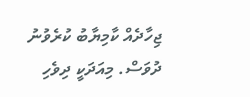ޖިހާދެއް ކާމިޔާބު ކުރެވުނު ދުވަސް. މިއަދަކީ ދިވެހި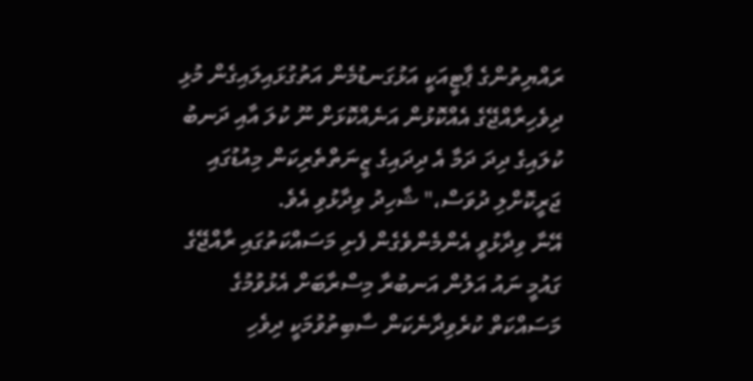ރައްޔިތުންގެ ޕާޓީއަކީ އަޅުގަނޑުމެން އަތުގުޅައިލައިގެން މުޅި ދިވެހިރާއްޖޭގެ އެއްކޮޅުން އަނެއްކޮޅަށް ނޫ ކުލަ އާއި ދަނބު ކުލައިގެ ދިދަ ދަމާ އެ ދިދައިގެ ޒީނަތްތެރިކަން މިއުޑުގައި ޖަރީކޮށްލި ދުވަސް،" ޝާހިދު ވިދާޅުވި އެވެ.
އޭނާ ވިދާޅުވީ އެންމެންވެގެން ފެށި މަސައްކަތުގައި ރާއްޖޭގެ ގައުމީ ނައު އަލުން އަނބުރާ މިސްރާބަށް އެޅުވުމުގެ މަސައްކަތް ކުރެވިދާނެކަން ސާބިތުވުމަކީ ދިވެހި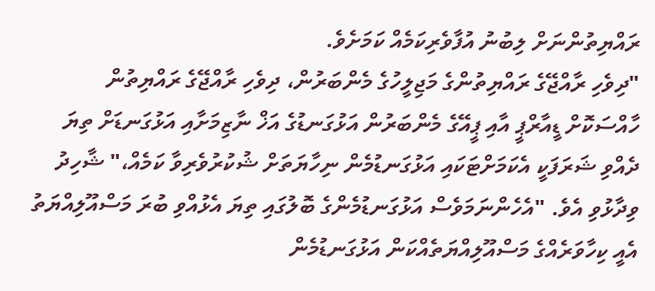ރައްޔިތުންނަށް ލިބުނު އުފާވެރިކަމެއް ކަމަށެވެ.
"ދިވެހި ރާއްޖޭގެ ރައްޔިތުންގެ މަޖިލީހުގެ މެންބަރުން، ދިވެހި ރާއްޖޭގެ ރައްޔިތުން ހާއްސަކޮށް ޑީއާރްޕީ އާއި ޕީއޭގެ މެންބަރުން އަޅުގަނޑުގެ އަޚް ނާޒިމަށާއި އަޅުގަނޑަށް ތިޔަ ދެއްވި ޝަރަފަކީ އެކަމަށްޓަކައި އަޅުގަނޑުމެން ނިހާޔަތަށް ޝުކުރުވެރިވާ ކަމެއް،" ޝާހިދު ވިދާޅުވި އެވެ. "އެހެންނަމަވެސް އަޅުގަނޑުމެންގެ ބޮލުގައި ތިޔަ އެޅުއްވި ބުރަ މަސްއޫލިއްޔަތު އެއީ ކިހާވަރެއްގެ މަސްއޫލިއްޔަތެއްކަން އަޅުގަނޑުމެން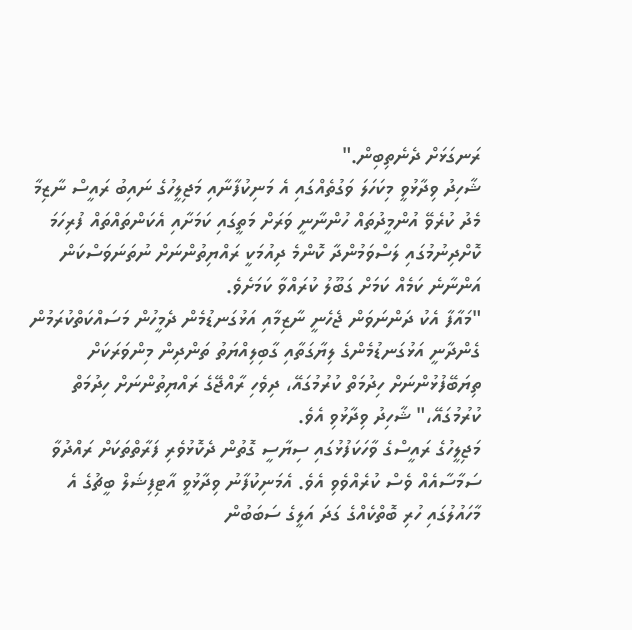ރަނގަޅަށް ދެނެތިބިން."
ޝާހިދު ވިދާޅުވީ މިކަހަލަ ވަގުތެއްގައި އެ މަނިކުފާނާއި މަޖިލީހުގެ ނައިބު ރައީސް ނާޒިމާ މެދު ކުރެވޭ އުންމީދުތައް ހުންނާނީ ވަރަށް މަތީގައި ކަމަށާއި އެކަންތައްތައް ފުރިހަމަ ކޮށްދިނުމުގައި ލަސްވަމުންދާ ކޮންމެ ދިއުމަކީ ރައްޔިތުންނަށް ނުތަނަވަސްކަން އަންނާނެ ކަމެއް ކަމަށް ގަބޫލު ކުރައްވާ ކަމަށެވެ.
"މައާފާ އެކު ދަންނަވަން ޖެހެނީ ނާޒިމާއި އަޅުގަނޑުމެން ދެމީހުން މަސައްކަތްކުރަމުން ގެންދާނީ އަޅުގަނޑުމެންގެ ލިޔާގަތާއި ގާބިލިއްޔަތު ތަންދިން މިންވަރަކަށް ތިޔަބޭފުޅުންނަށް ހިދުމަތް ކުރުމުގައޭ، ދިވެހި ރާއްޖޭގެ ރައްޔިތުންނަށް ހިދުމަތް ކުރުމުގައޭ،" ޝާހިދު ވިދާޅުވި އެވެ.
މަޖިލީހުގެ ރައީސްގެ ވާހަކަފުޅުގައި ސިޔާސީ ގޮތުން ދެކޮޅުވެރި ފަރާތްތަކަށް ރައްދުވާ ސަމާސާއެއް ވެސް ކުރެއްވެވި އެވެ. އެމަނިކުފާނު ވިދާޅުވީ އާޓިފިޝަލް ބީޗުގެ އެ މާހައުލުގައި ހުރި ބޮތްކެއްގެ ގަދަ އަލީގެ ސަބަބުން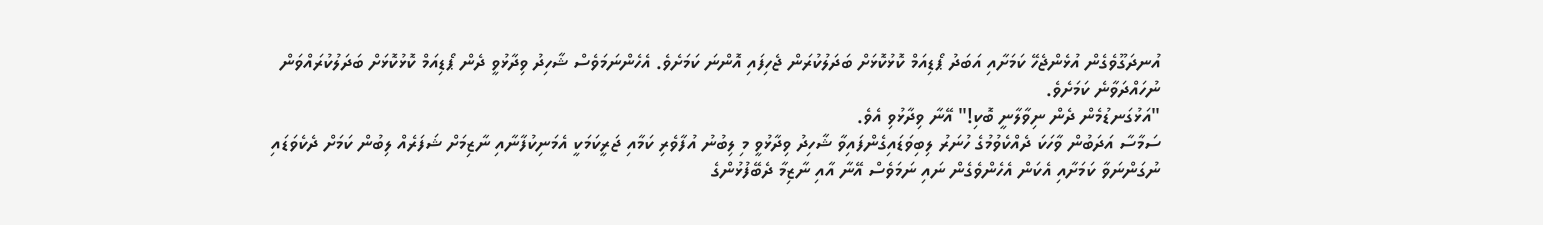އުނދަގޫވެގެން އުޅެންޖެހޭ ކަމަށާއި އަބަދު ޕޯޑިއަމް ކޮޅުކޮޅަށް ބަދަލުކުރަން ޖެހިފައި އޮންނަ ކަމަށެވެ. އެހެންނަމަވެސް ޝާހިދު ވިދާޅުވީ ދެން ޕޯޑިއަމް ކޮޅުކޮޅަށް ބަދަލުކުރައްވަން ނުހައްދަވާނެ ކަމަށެވެ.
"އަޅުގަނޑުމެން ދެން ނިވާލާނީ ބޮކި!" އޭނާ ވިދާޅުވި އެވެ.
ސަމާސާ އަދަބުން ވާހަކަ ދެއްކެވުމުގެ ހުނަރު ލިބިވަޑައިގެންފައިވާ ޝާހިދު ވިދާޅުވީ މި ލިބުނު އުފާވެރި ކަމާއި ޖަރީކަމަކީ އެމަނިކުފާނާއި ނާޒިމަށް ޝަފަރެއް ލިބުން ކަމަށް ދެކެވަޑައި ނުގަންނަވާ ކަމަށާއި އެކަން އެހެންވެގެން ނައި ނަމަވެސް އޭނާ އާއި ނާޒިމާ ދެބޭފުޅުންގެ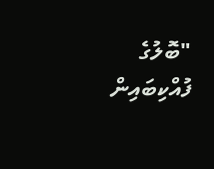"ބޮލުގެ ފުއްކިބައިން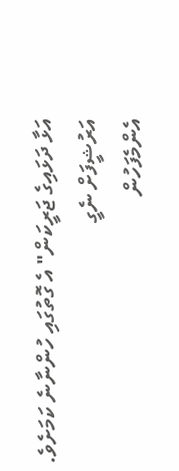އަޅާ ދަޅައިގެ ޖަރީކަން" އެ ގޮތުގައި ހުންނާނެ ކަމަށެވެ.
އަރުޝީފަށް ނެގީ
އެންމެފަހުން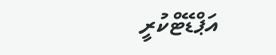އަޕްޑޭޓްކުރީ